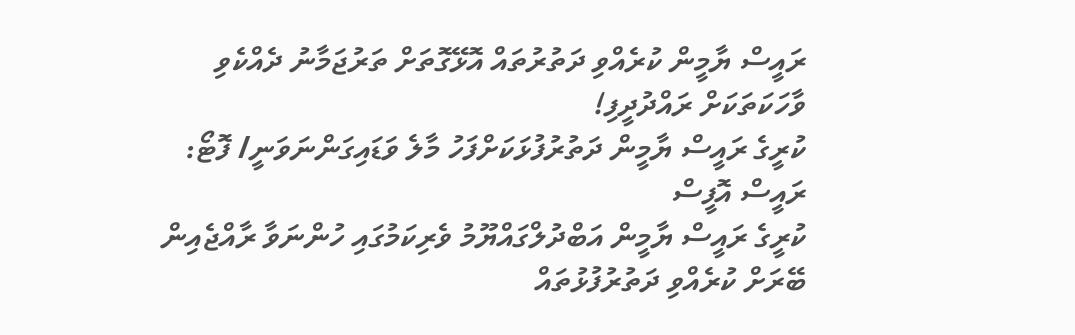ރައީސް ޔާމީން ކުރެއްވި ދަތުރުތައް އޮޅޭގޮތަށް ތަރުޖަމާނު ދެއްކެވި ވާހަކަތަކަށް ރައްދުދީފި!
ކުރީގެ ރައީސް ޔާމީން ދަތުރުފުޅަކަށްފަހު މާލެ ވަޑައިގަންނަވަނީ/ ފޮޓޯ: ރައީސް އޮފީސް
ކުރީގެ ރައީސް ޔާމީން އަބްދުލްގައްޔޫމު ވެރިކަމުގައި ހުންނަވާ ރާއްޖެއިން ބޭރަށް ކުރެއްވި ދަތުރުފުޅުތައް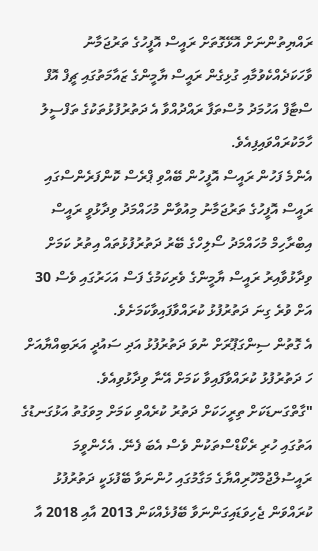ރައްޔިތުންނަށް އޮޅޭގޮތަށް ރައީސް އޮފީހުގެ ތަރުޖަމާނު ވާހަކަދެއްކެވުމާއި ގުޅިގެން ރައީސް ޔާމީންގެ ޒައާމަތުގައި ޗީފް އޮފް ސްޓާފް އަހުމަދު މުސްތަފާ ރައްދުއްވާ އެ ދަތުރުފުޅުތަކުގެ ތަފްސީލު ހާމަކުރައްވައިފިއެވެ.
އެންމެ ފަހުން ރައީސް އޮފީހުން ބޭއްވި ޕްރެސް ކޮންފަރެންސްގައި ރައީސް އޮފީހުގެ ތަރުޖަމާނު މިއުވާން މުހައްމަދު ވިދާޅުވީ ރައީސް އިބްރާހިމް މުހައްމަދު ސޯލިހްގެ ބޭރު ދަތުރުފުޅުތައް އިތުރު ކަމަށް ވިދާޅުވާއިރު ރައީސް ޔާމީންގެ ވެރިކަމުގެ ފަސް އަހަރުގައި ވެސް 30 އަށް ވުރެ ގިނަ ދަތުރުފުޅު ކުރައްވާފައިވާކަމަށެވެ.
އެ ގޮތުން ސިންގަޕޫރަށް ނުވަ ދަތުރުފުޅު އަދި ސައުދީ އަރަބިއްޔާއަށް ހަ ދަތުރުފުޅު ކުރައްވާފައިވާ ކަމަށް އޭނާ ވިދާޅުވިއެވެ.
"ގާތްގަނޑަކަށް ތިރީހަކަށް ދަތުރު ކުރެއްވި ކަމަށް މިވަގުތު އަޅުގަނޑުގެ އަތުގައި ހުރި ރެކޯޑްސްތަކުން ވެސް އެބަ ފެނޭ. އެހެންވީމަ ރައީސުލްޖުމްހޫރިއްޔާގެ މަގާމުގައި ހުންނަވާ ބޭފުޅަކީ ދަތުރުފުޅު ކުރައްވަން ޖެހިވަޑައިގަންނަވާ ބޭފުޅެއްކަން 2013 އާއި 2018 އާ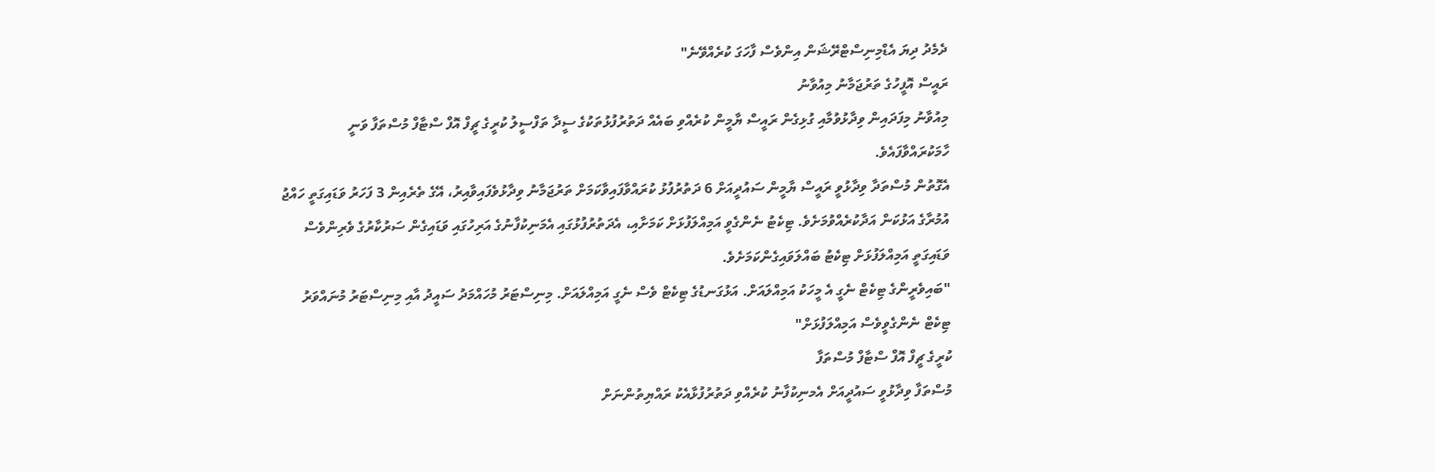ދެމެދު ދިޔަ އެޑްމިނިސްޓްރޭޝަން އިންވެސް ފާހަގަ ކުރެއްވޭނެ"
ރައީސް އޮފީހުގެ ތަރުޖަމާނު މިއުވާނު
މިއުވާނު މިފަދައިން ވިދާޅުވުމާއި ގުޅިގެން ރައީސް ޔާމީން ކުރެއްވި ބައެއް ދަތުރުފުޅުތަކުގެ ސީދާ ތަފްސީލު ކުރީގެ ޗީފް އޮފް ސްޓާފް މުސްތަފާ ވަނީ ހާމަކުރައްވާފައެވެ.
އެގޮތުން މުސްތަދާ ވިދާޅުވީ ރައީސް ޔާމީން ސައުދީއަށް 6 ދަތުރުފުޅު ކުރައްވާފައިވާކަމަށް ތަރުޖަމާނު ވިދާޅުވެފައިވާއިރު، އޭގެ ތެރެއިން 3 ފަހަރު ވަޑައިގަތީ ހައްޖު އުމުރާގެ އަޅުކަން އަދާކުރެއްވުމަށެވެ. ޓިކެޓު ނެންގެވީ އަމިއްލަފުޅަށް ކަމަށާއި، އެދަތުރުފުޅުގައި އެމަނިކުފާނުގެ އަރިހުގައި ވަޑައިގެން ސަރުކާރުގެ ވެރިންވެސް ވަޑައިގަތީ އަމިއްލަފުޅަށް ޓިކެޓު ބައްލަވައިގެންކަމަށެވެ.
"ބައިވެރީންގެ ޓިކެޓް ނެގީ އެ މީހަކު އަމިއްލައަށް. އަޅުގަނޑުގެ ޓިކެޓް ވެސް ނެގީ އަމިއްލައަށް. މިނިސްޓަރު މުހައްމަދު ސައީދު އާއި މިނިސްޓަރު މުނައްވަރު ޓިކެޓް ނެންގެވީވެސް އަމިއްލަފުޅަށް"
ކުރީގެ ޗީފް އޮފް ސްޓާފް މުސްތަފާ
މުސްތަފާ ވިދާޅުވީ ސައުދީއަށް އެމނިކުފާނު ކުރެއްވި ދަތުރުފުޅާއެކު ރައްޔިތުންނަށް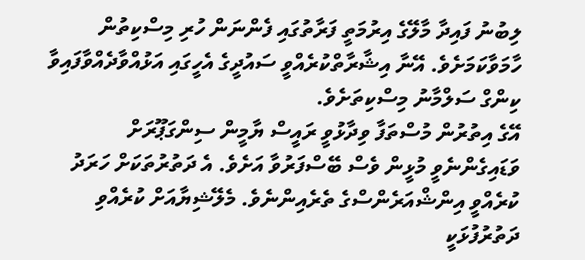ލިބުނު ފައިދާ މާލޭގެ އިރުމަތީ ފަރާތުގައި ފެންނަން ހުރި މިސްކިތުން ހާމަވާކަމަށެވެ. އޭނާ އިޝާރާތްކުރެއްވީ ސައުދީގެ އެހީގައި އަޅުއްވާދެއްވާފައިވާ ކިންގް ސަލްމާނު މިސްކިތަށެވެ.
އޭގެ އިތުރުން މުސްތަފާ ވިދާޅުވީ ރައީސް ޔާމީން ސިންގަޕޫރަށް ވަޑައިގެންނެވީ މުޅީން ވެސް ބޭސްފަރުވާ އަށެވެ. އެ ދަތުރުތަކަށް ހަރަދު ކުރެއްވީ އިންޝްއަރެންސްގެ ތެރެއިންނެވެ. މެލޭޝިޔާއަށް ކުރެއްވި ދަތުރުފުޅަކީ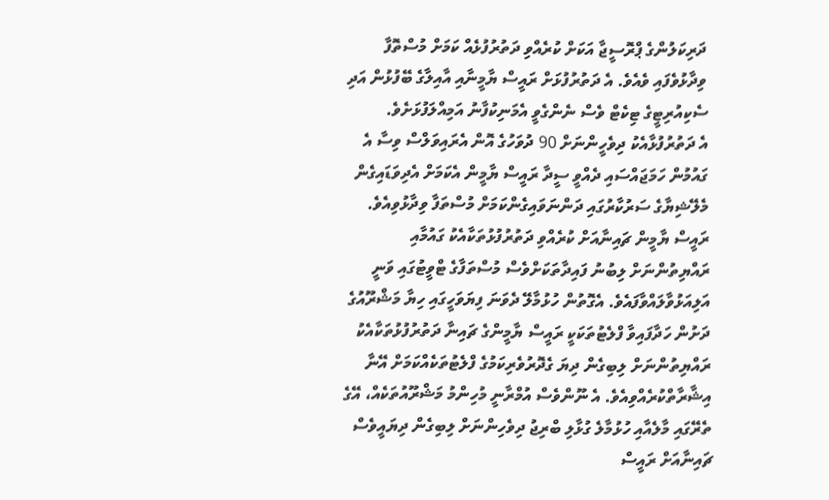ދަރިކަލުންގެ ޕްރޮސީޖާ އަކަށް ކުރެއްވި ދަތުރުފުޅެއް ކަމަށް މުސްތޮފާ ވިދާޅުވެފައި ވެއެވެ. އެ ދަތުރުފުޅަށް ރައީސް ޔާމީނާއި އާއިލާގެ ބޭފުޅުން އަދި ސެކިއުރިޓީގެ ޓިކެޓް ވެސް ނެންގެވީ އެމަނިކުފާނު އަމިއްލަފުޅަށެވެ.
އެ ދަތުރުފުޅާއެކު ދިވެހީންނަށް 90 ދުވަހުގެ އޮން އެރައިވަލްސް ވިސާ އެ ގައުމުން ހަމަޖައްސައި ދެއްވީ ސީދާ ރައީސް ޔާމީން އެކަމަށް އެދިވަޑައިގެން މެލޭޝިޔާގެ ސަރުކާރުގައި ދަންނަވައިގެންކަމަށް މުސްތަފާ ވިދާޅުވިއެވެ.
ރައީސް ޔާމީން ޗައިނާއަށް ކުރެއްވި ދަތުރުފުޅުތަކާއެކު ގައުމާއި ރައްޔިތުންނަށް ލިބުނު ފައިދާތަކަށްވެސް މުސްތަފާގެ ޓްވީޓުގައި ވަނީ އަލިއަޅުވާލައްވާފައެވެ. އެގޮތުން ހުޅުމާލޭ ދެވަނަ ފިޔަވަހީގައި ހިޔާ މަޝްރޫއުގެ ދަށުން ހަދާފައިވާ ފްލެޓުތަކަކީ ރައީސް ޔާމީންގެ ޗައިނާ ދަތުރުފުޅުތަކާއެކު ރައްޔިތުންނަށް ލިބިގެން ދިޔަ ގެދޮރުވެރިކަމުގެ ފްލެޓުތަކެއްކަމަށް އޭނާ އިޝާރާތްކުރެއްވިއެވެ. އެ ނޫންވެސް އުމްރާނީ މުހިންމު މަޝްރޫއުތަކެއް، އޭގެ ތެރޭގައި މާލެއާއި ހުޅުމާލެ ގުޅާލި ބްރިޖު ދިވެހިންނަށް ލިބިގެން ދިޔައީވެސް ޗައިނާއަށް ރައީސް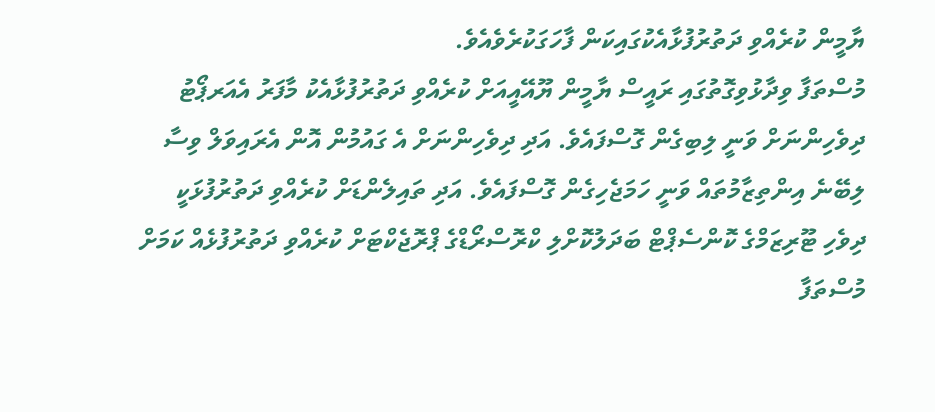ޔާމީން ކުރެއްވި ދަތުރުފުޅާއެކުގައިކަން ފާހަގަކުރެވެއެވެ.
މުސްތަފާ ވިދާޅުވިގޮތުގައި ރައީސް ޔާމީން ޔޫއޭއީއަށް ކުރެއްވި ދަތުރުފުޅާއެކު މާފަރު އެއަރޕޯޓު ދިވެހިންނަށް ވަނީ ލިބިގެން ގޮސްފައެވެ. އަދި ދިވެހިންނަށް އެ ގައުމުން އޮން އެރައިވަލް ވިސާ ލިބޭނެ އިންތިޒާމުތައް ވަނީ ހަމަޖެހިގެން ގޮސްފައެވެ. އަދި ތައިލެންޑަށް ކުރެއްވި ދަތުރުފުޅަކީ ދިވެހި ޓޫރިޒަމްގެ ކޮންސެޕްޓް ބަދަލުކޮށްލި ކްރޮސްރޯޑްގެ ޕްރޮޖެކްޓަށް ކުރެއްވި ދަތުރުފުޅެއް ކަމަށް މުސްތަފާ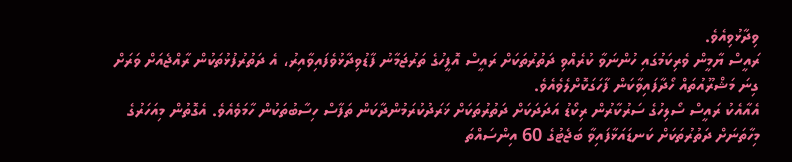ވިދާޅުވިއެވެ.
ރައީސް ޔާމީން ވެރިކަމުގައި ހުންނަވާ ކުރެއްވި ދަތުރުތަކަށް ރައީސް އޮފީހުގެ ތަރުޖަމާނު ފާޑުވިދާޅުވެފައިވާއިރު، އެ ދަތުރުފުޅުތަކުން ރާއްޖެއަށް ވަރަށް ގިނަ މަޝްރޫއުތައް ހޯދާފައިވާކަން ފާހަގަކޮށްލެވެއެވެ.
އެއާއެކު ރައީސް ސޯލިހުގެ ސަރުކާރުން ރިކޯޑު އަދަދަކަށް ދަތުރުތަކަށް ޚަރަދުކުރަމުންދާކަން ތަފާސް ހިސާބުތަކުން ހާމަވެއެވެ. އެގޮތުން މިއަހަރުގެ މިހާތަނަށް ދަތުރުތަކަށް ކަނޑައަޅާފައިވާ ބަޖެޓުގެ 60 އިންސައްތަ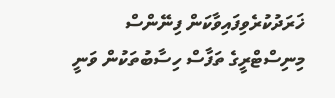ޚަރަދުކުރެވިފައިވާކަން ފިނޭންސް މިނިސްޓްރީގެ ތަފާސް ހިސާބުތަކުން ވަނީ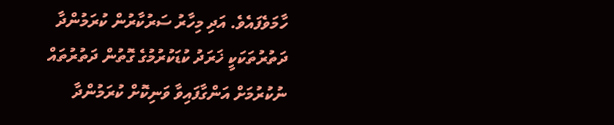ހާމަވެފައެވެ. އަދި މިހާރު ސަރުކާރުން ކުރަމުންދާ ދަތުރުތަކަކީ ޚަރަދު ކުޑަކުރުމުގެ ގޮތުން ދަތުރުތައް ނުކުރުމަށް އަންގާފައިވާ ވަނިކޮށް ކުރަމުންދާ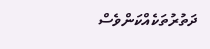ދަތުރުތަކެއްކަންވެސް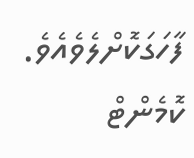ފާހަގަކޮށްލެވެއެވެ.
ކޮމެންޓް